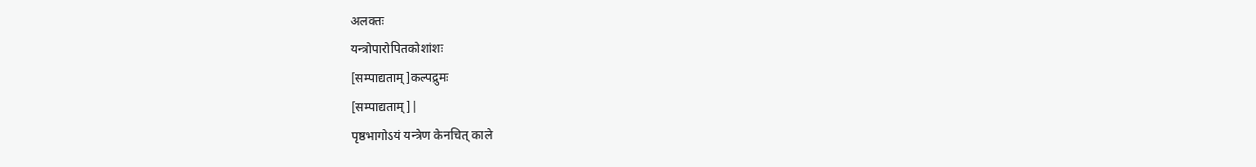अलक्तः
यन्त्रोपारोपितकोशांशः
[सम्पाद्यताम्]कल्पद्रुमः
[सम्पाद्यताम्]|
पृष्ठभागोऽयं यन्त्रेण केनचित् काले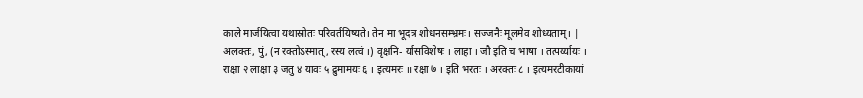काले मार्जयित्वा यथास्रोतः परिवर्तयिष्यते। तेन मा भूदत्र शोधनसम्भ्रमः। सज्जनैः मूलमेव शोध्यताम्। |
अलक्तः, पुं, (न रक्तोऽस्मात्, रस्य लत्वं ।) वृक्षनि- र्यासविशेषः । लाहा । जौ इति च भाषा । तत्पर्य्यायः । राक्षा २ लाक्षा ३ जतु ४ यावः ५ द्रुमामयः ६ । इत्यमरः ॥ रक्षा ७ । इति भरतः । अरक्तः ८ । इत्यमरटीकायां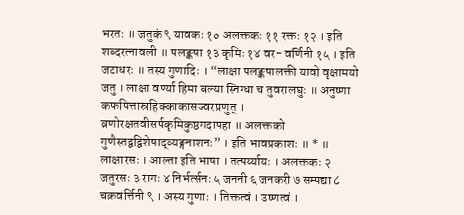भरतः ॥ जतुकं ९ यावकः १० अलक्तकः ११ रक्तः १२ । इति शब्दरत्नावली ॥ पलङ्कषा १३ कृमिः १४ वर- वर्णिनी १५ । इति जटाधरः ॥ तस्य गुणादिः । “लाक्षा पलङ्कषालक्ती यावो वृक्षामयो जतु । लाक्षा वर्ण्या हिमा बल्या स्निग्धा च तुवरालघुः ॥ अनुष्णा कफपित्तास्रहिक्काकासज्वरप्रणुत् । व्रणोरक्षतवीसर्पकृमिकुष्ठगदापहा ॥ अलक्तको गुणैस्तद्वद्विशेषाद्व्यङ्गनाशनः” । इति भावप्रकाशः ॥ * ॥ लाक्षारसः । आल्ता इति भाषा । तत्पर्य्यायः । अलक्तकः २ जतुरसः ३ रागः ४ निर्भर्त्सनः ५ जननी ६ जनकरी ७ सम्पद्या ८ चक्रवर्त्तिनी ९ । अस्य गुणाः । तिक्तत्वं । उष्णत्वं ।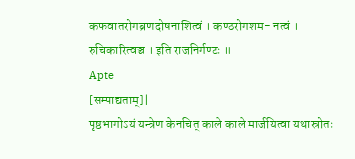कफवातरोगब्रणदोषनाशित्वं । कण्ठरोगशम- नत्वं । रुचिकारित्वञ्च । इति राजनिर्गण्टः ॥
Apte
[सम्पाद्यताम्]|
पृष्ठभागोऽयं यन्त्रेण केनचित् काले काले मार्जयित्वा यथास्रोतः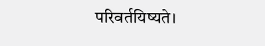परिवर्तयिष्यते।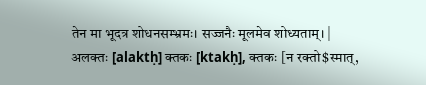तेन मा भूदत्र शोधनसम्भ्रमः। सज्जनैः मूलमेव शोध्यताम्। |
अलक्तः [alaktḥ] क्तकः [ktakḥ], क्तकः [न रक्तो$स्मात्,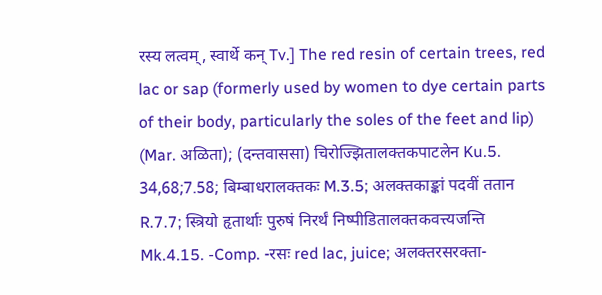रस्य लत्वम्, स्वार्थे कन् Tv.] The red resin of certain trees, red lac or sap (formerly used by women to dye certain parts of their body, particularly the soles of the feet and lip) (Mar. अळिता); (दन्तवाससा) चिरोज्झितालक्तकपाटलेन Ku.5. 34,68;7.58; बिम्बाधरालक्तकः M.3.5; अलक्तकाङ्कां पदवीं ततान R.7.7; स्त्रियो हृतार्थाः पुरुषं निरर्थं निष्पीडितालक्तकवत्त्यजन्ति Mk.4.15. -Comp. -रसः red lac, juice; अलक्तरसरक्ता-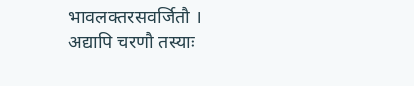भावलक्तरसवर्जितौ । अद्यापि चरणौ तस्याः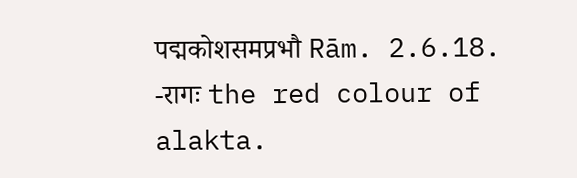पद्मकोशसमप्रभौ Rām. 2.6.18. -रागः the red colour of alakta.